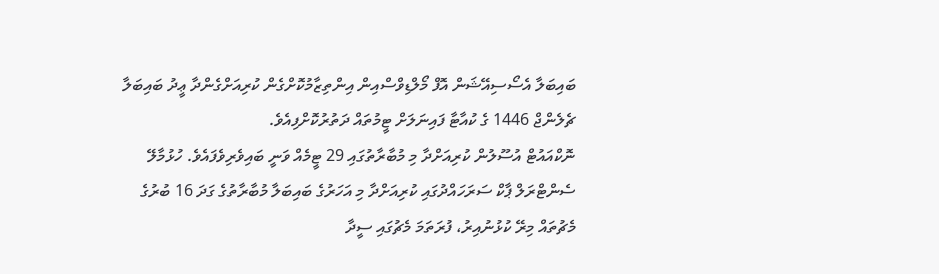ބައިބަލާ އެސޯސިއޭޝަން އޮފް މޯލްޑިވްސްއިން އިންތިޒާމުކޮށްގެން ކުރިއަށްގެންދާ ޢީދު ބައިބަލާ ޗެލެންޖް 1446 ގެ ކުއާޓާ ފައިނަލަށް ޓީމުތައް ދަތުރުކޮށްފިއެވެ.
ނޮކްއައުޓް އުސޫލުން ކުރިއަށްދާ މި މުބާރާތުގައި 29 ޓީމެއް ވަނީ ބައިވެރިވެފައެވެ. ހުޅުމާލޭ ސެންޓްރަލް ޕާކް ސަރަހައްދުގައި ކުރިއަށްދާ މި އަހަރުގެ ބައިބަލާ މުބާރާތުގެ ގަދަ 16 ބުރުގެ މެޗުތައް މިރޭ ކުޅުނުއިރު، ފުރަތަމަ މެޗުގައި ސީދާ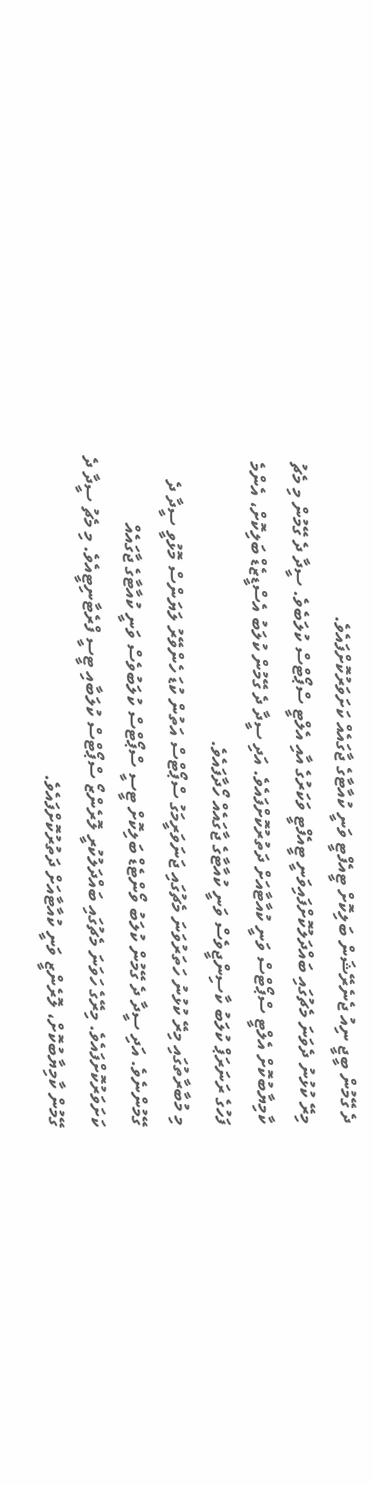ދެ ގޭމުން ބީޖީ ނިއު ޖެނެރޭޝަން ބަލިކޮށް ޓީއެފްޓީ ވަނީ ކުއާޓާގެ ޖާގައެއް ކަށަވަރުކޮށްފައެވެ.
މިރޭ ކުޅުނު ދެވަނަ މެޗުގައި ބައްދަލުކޮށްފައިވަނީ ޓީއެފްޓީ ވަކަރުގެ އާއި އެލްޓީ ސްޕޯޓްސް ކުލަބެވެ. ސީދާ ދެ ގޭމުން މި މެޗު ކާމިޔާބުކޮށް އެލްޓީ ސްޕޯޓްސް ވަނީ ކުއާޓާއަށް ދަތުރުކޮށްފައެވެ. އަދި ސީދާ ދެ ގޭމުން ކުލަބު އެސްޑީޒެޑް ބަލިކޮށް، އެންމެ ފަހުގެ ރަނަރަޕް ކުލަބު ކާސިންޖީވެސް ވަނީ ކުއާޓާގެ ޖާގައެއް ހޯދާފައެވެ.
މި މުބާރާތުގައި މިރޭ ކުޅުނު ހަތަރުވަނަ މެޗުގައި ޖަނަވަރީމަގު ސްޕޯޓްސް އަތުން ކުޑަ ހެންވޭރު ލަޔަންސް މޮޅުވީ ސީދާ ދެ ގޭމުންނެވެ. އަދި ސީދާ ދެ ގޭމުން ކުލަބު ވޯންޓެޑް ބަލިކޮށް ޓީސީ ސްޕޯޓްސް ކުލަބުވެސް ވަނީ ކުއާޓާގެ ޖާގައެއް ކަށަވަރުކޮށްފައެވެ. މިރޭގެ ހަވަނަ މެޗުގައި ބައްދަލުކުރީ ލޮރެންޒޯ ސްޕޯޓްސް ކުލަބާއި ޓީސީ ފްރެޓާނިޓީއެވެ. މި މެޗު ސީދާ ދެ ގޭމުން ކާމިޔާބުކޮށް، ލޮރެންޒީ ވަނީ ކުއާޓާއަށް ދަތުރުކޮށްފައެވެ.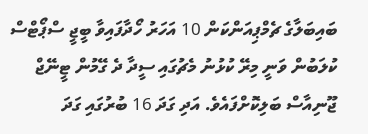ބައިބަލާގެ ޗެމްޕިއަންކަން 10 އަހަރު ހޯދާފައިވާ ބީޖީ ސްޕޯޓްސް ކުލަބުން ވަނީ މިރޭ ކުޅުނު މެޗުގައި ސީދާ ދެ ގޭމުން ޓީނޭޖް ޖޫނިއާސް ބަލިކޮށްފައެވެ. އަދި ގަދަ 16 ބުރުގައި ގަދަ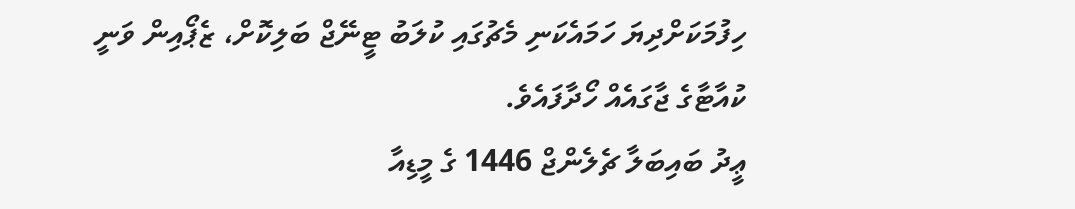ހިފުމަކަށްދިޔަ ހަމައެކަނި މެޗުގައި ކުލަބު ޓީނޭޖް ބަލިކޮށް، ޒެޕޯއިން ވަނީ ކުއާޓާގެ ޖާގައެއް ހޯދާފައެވެ.
ޢީދު ބައިބަލާ ޗެލެންޖް 1446 ގެ މީޑިއާ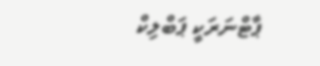ޕާޓްނަރަކީ ޕަބްލިކް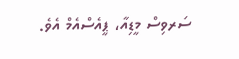ސަރވިސް މީޑިއާ، ޕީއެސްއެމް އެވެ.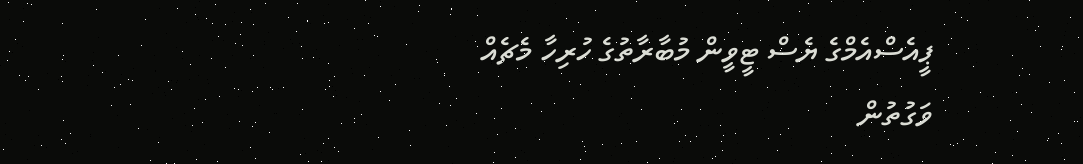ޕީއެސްއެމްގެ ޔެސް ޓީވީން މުބާރާތުގެ ހުރިހާ މެޗެއް ވަގުތުން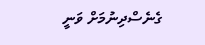ގެނެސްދިނުމަށް ވަނީ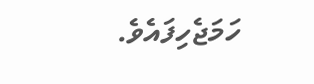ހަމަޖެހިފައެވެ.